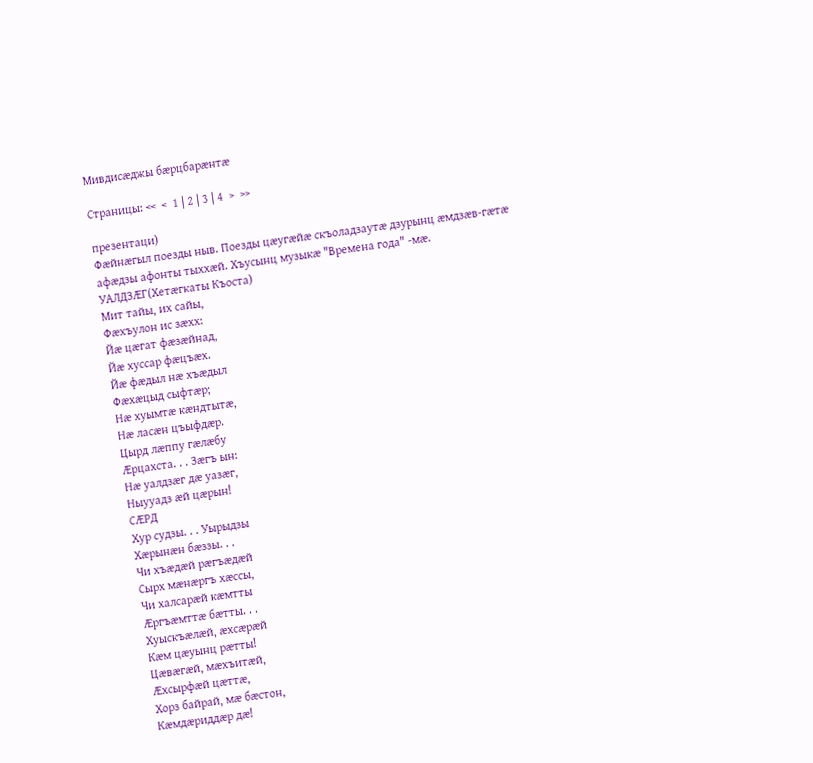Мивдисæджы бæрцбарæнтæ

Страницы: <<  <  1 | 2 | 3 | 4  >  >>

презентаци)
Фæйнæгыл поезды ныв. Поезды цæугæйæ скъоладзаутæ дзурынц æмдзæв-гæтæ афæдзы афонты тыххæй. Хъусынц музыкæ "Времена года" -мæ.
УАЛДЗÆГ(Хетæгкаты Къоста)
Мит тайы, их сайы,
Фæхъулон ис зæхх:
Йæ цæгат фæзæйнад,
Йæ хуссар фæцъæх.
Йæ фæдыл нæ хъæдыл
Фæхæцыд сыфтæр;
Нæ хуымтæ кæндтытæ,
Нæ ласæн цъыфдæр.
Цырд лæппу гæлæбу
Æрцахста. . . Зæгъ ын:
Нæ уалдзæг дæ уазæг,
Ныууадз æй цæрын!
СÆРД
Хур судзы. . . Уырыдзы
Хæрынæн бæззы. . .
Чи хъæдæй рæгъæдæй
Сырх мæнæргъ хæссы,
Чи халсарæй кæмтты
Æргъæмттæ бæтты. . .
Хуыскъæлæй, æхсæрæй
Кæм цæуынц рæтты!
Цæвæгæй, мæхъитæй,
Æхсырфæй цæттæ,
Хорз байрай, мæ бæстон,
Кæмдæриддæр дæ!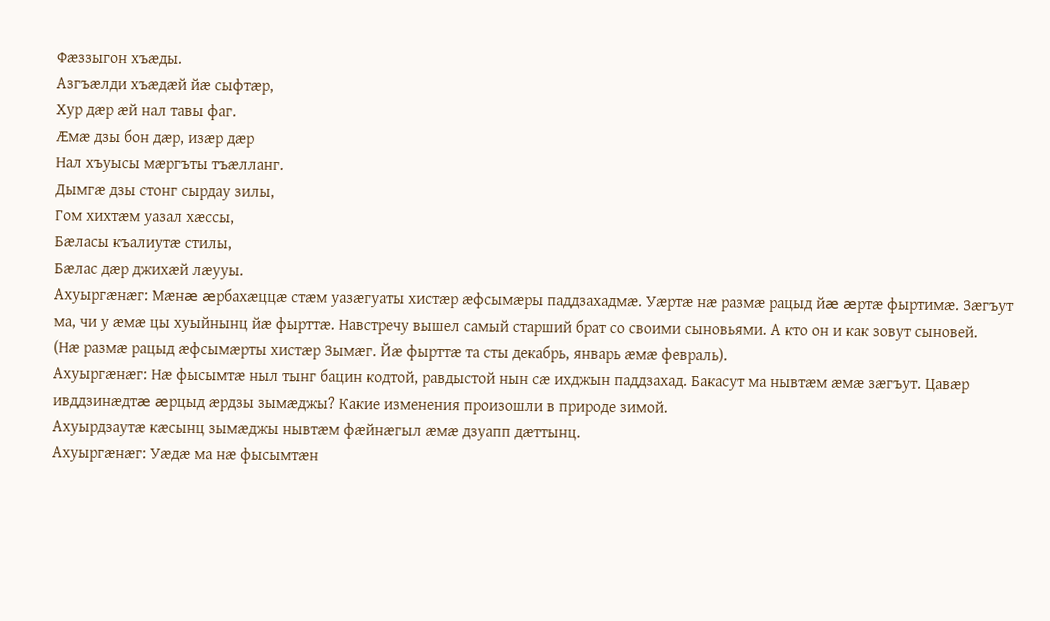Фæззыгон хъæды.
Азгъæлди хъæдæй йæ сыфтæр,
Хур дæр æй нал тавы фаг.
Æмæ дзы бон дæр, изæр дæр
Нал хъуысы мæргъты тъæлланг.
Дымгæ дзы стонг сырдау зилы,
Гом хихтæм уазал хæссы,
Бæласы къалиутæ стилы,
Бæлас дæр джихæй лæууы.
Ахуыргæнæг: Мæнæ æрбахæццæ стæм уазæгуаты хистæр æфсымæры паддзахадмæ. Уæртæ нæ размæ рацыд йæ æртæ фыртимæ. Зæгъут ма, чи у æмæ цы хуыйнынц йæ фырттæ. Навстречу вышел самый старший брат со своими сыновьями. А кто он и как зовут сыновей.
(Нæ размæ рацыд æфсымæрты хистæр Зымæг. Йæ фырттæ та сты декабрь, январь æмæ февраль).
Ахуыргæнæг: Нæ фысымтæ ныл тынг бацин кодтой, равдыстой нын сæ ихджын паддзахад. Бакасут ма нывтæм æмæ зæгъут. Цавæр ивддзинæдтæ æрцыд æрдзы зымæджы? Какие изменения произошли в природе зимой.
Ахуырдзаутæ кæсынц зымæджы нывтæм фæйнæгыл æмæ дзуапп дæттынц.
Ахуыргæнæг: Уæдæ ма нæ фысымтæн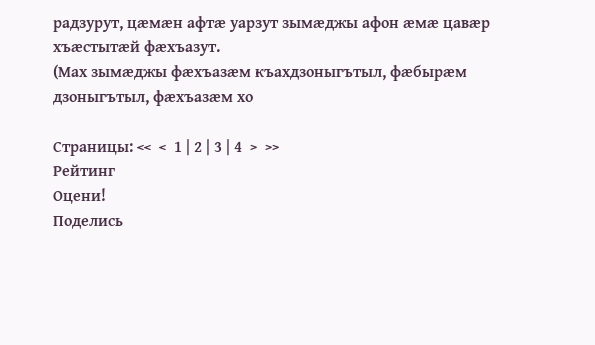радзурут, цæмæн афтæ уарзут зымæджы афон æмæ цавæр хъæстытæй фæхъазут.
(Мах зымæджы фæхъазæм къахдзоныгътыл, фæбырæм дзоныгътыл, фæхъазæм хо

Страницы: <<  <  1 | 2 | 3 | 4  >  >>
Рейтинг
Оцени!
Поделись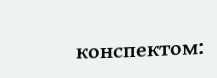конспектом: